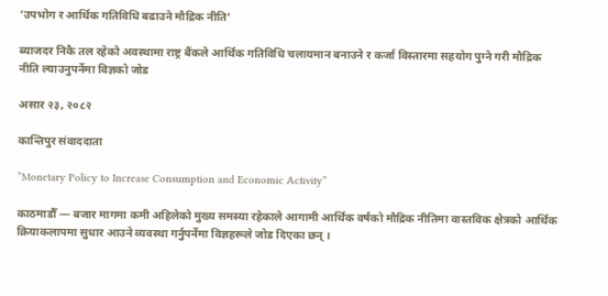‘उपभोग र आर्थिक गतिविधि बढाउने मौद्रिक नीति’

ब्याजदर निकै तल रहेको अवस्थामा राष्ट्र बैंकले आर्थिक गतिविधि चलायमान बनाउने र कर्जा विस्तारमा सहयोग पुग्ने गरी मौद्रिक नीति ल्याउनुपर्नेमा विज्ञको जोड

असार २३, २०८२

कान्तिपुर संवाददाता

”Monetary Policy to Increase Consumption and Economic Activity”

काठमाडौँ — बजार मागमा कमी अहिलेको मुख्य समस्या रहेकाले आगामी आर्थिक वर्षको मौद्रिक नीतिमा वास्तविक क्षेत्रको आर्थिक क्रियाकलापमा सुधार आउने व्यवस्था गर्नुपर्नेमा विज्ञहरूले जोड दिएका छन् ।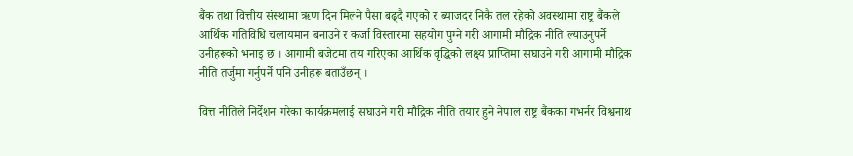बैंक तथा वित्तीय संस्थामा ऋण दिन मिल्ने पैसा बढ्दै गएको र ब्याजदर निकै तल रहेको अवस्थामा राष्ट्र बैंकले आर्थिक गतिविधि चलायमान बनाउने र कर्जा विस्तारमा सहयोग पुग्ने गरी आगामी मौद्रिक नीति ल्याउनुपर्ने उनीहरूको भनाइ छ । आगामी बजेटमा तय गरिएका आर्थिक वृद्धिको लक्ष्य प्राप्तिमा सघाउने गरी आगामी मौद्रिक नीति तर्जुमा गर्नुपर्ने पनि उनीहरू बताउँछन् ।

वित्त नीतिले निर्देशन गरेका कार्यक्रमलाई सघाउने गरी मौद्रिक नीति तयार हुने नेपाल राष्ट्र बैंकका गभर्नर विश्वनाथ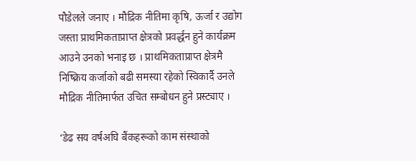पौडेलले जनाए । मौद्रिक नीतिमा कृषि, ऊर्जा र उद्योग जस्ता प्राथमिकताप्राप्त क्षेत्रको प्रवर्द्धन हुने कार्यक्रम आउने उनको भनाइ छ । प्राथमिकताप्राप्त क्षेत्रमै निष्क्रिय कर्जाको बढी समस्या रहेको स्विकार्दै उनले मौद्रिक नीतिमार्फत उचित सम्बोधन हुने प्रस्ट्याए ।

‘डेढ सय वर्षअघि बैंकहरूको काम संस्थाको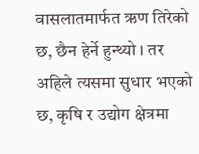वासलातमार्फत ऋण तिरेको छ, छैन हेर्ने हुन्थ्यो । तर अहिले त्यसमा सुधार भएको छ, कृषि र उद्योग क्षेत्रमा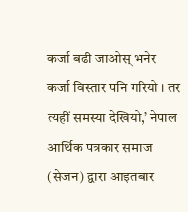कर्जा बढी जाओस् भनेर कर्जा विस्तार पनि गरियो । तर त्यहीं समस्या देखियो,’ नेपाल आर्थिक पत्रकार समाज (सेजन) द्वारा आइतबार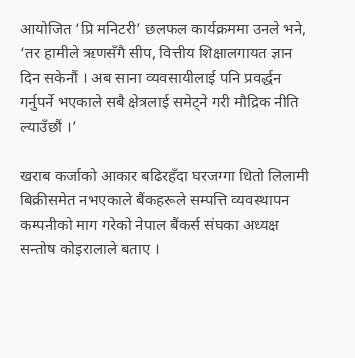आयोजित ‘प्रि मनिटरी’ छलफल कार्यक्रममा उनले भने, ‘तर हामीले ऋणसँगै सीप, वित्तीय शिक्षालगायत ज्ञान दिन सकेनौं । अब साना व्यवसायीलाई पनि प्रवर्द्धन गर्नुपर्ने भएकाले सबै क्षेत्रलाई समेट्ने गरी मौद्रिक नीति ल्याउँछौं ।’

खराब कर्जाको आकार बढिरहँदा घरजग्गा धितो लिलामी बिक्रीसमेत नभएकाले बैंकहरूले सम्पत्ति व्यवस्थापन कम्पनीको माग गरेको नेपाल बैंकर्स संघका अध्यक्ष सन्तोष कोइरालाले बताए ।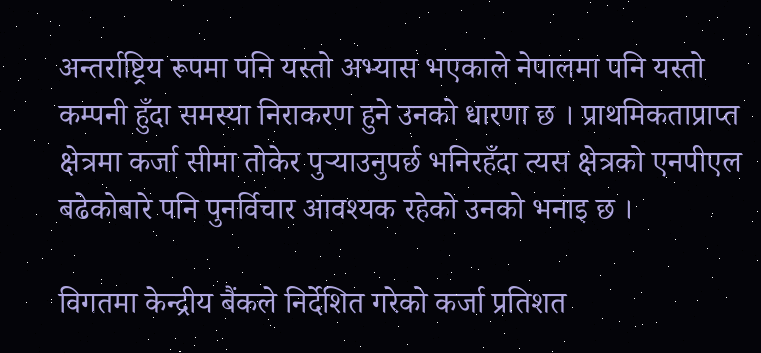अन्तर्राष्ट्रिय रूपमा पनि यस्तो अभ्यास भएकाले नेपालमा पनि यस्तो कम्पनी हुँदा समस्या निराकरण हुने उनको धारणा छ । प्राथमिकताप्राप्त क्षेत्रमा कर्जा सीमा तोकेर पुर्‍याउनुपर्छ भनिरहँदा त्यस क्षेत्रको एनपीएल बढेकोबारे पनि पुनर्विचार आवश्यक रहेको उनको भनाइ छ ।

विगतमा केन्द्रीय बैंकले निर्देशित गरेको कर्जा प्रतिशत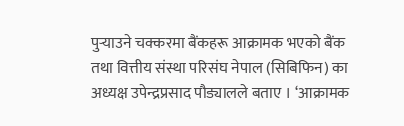पुर्‍याउने चक्करमा बैंकहरू आक्रामक भएको बैंक तथा वित्तीय संस्था परिसंघ नेपाल (सिबिफिन) का अध्यक्ष उपेन्द्रप्रसाद पौड्यालले बताए । ‘आक्रामक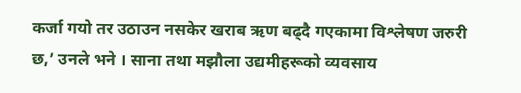कर्जा गयो तर उठाउन नसकेर खराब ऋण बढ्दै गएकामा विश्लेषण जरुरी छ,’ उनले भने । साना तथा मझौला उद्यमीहरूको व्यवसाय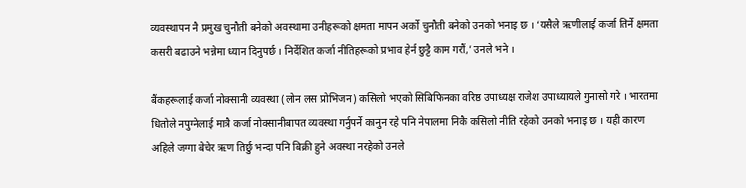व्यवस्थापन नै प्रमुख चुनौती बनेको अवस्थामा उनीहरूको क्षमता मापन अर्को चुनौती बनेको उनको भनाइ छ । ‘यसैले ऋणीलाई कर्जा तिर्ने क्षमता कसरी बढाउने भन्नेमा ध्यान दिनुपर्छ । निर्देशित कर्जा नीतिहरूको प्रभाव हेर्न छुट्टै काम गरौं,’ उनले भने ।

बैंकहरूलाई कर्जा नोक्सानी व्यवस्था (लोन लस प्रोभिजन) कसिलो भएको सिबिफिनका वरिष्ठ उपाध्यक्ष राजेश उपाध्यायले गुनासो गरे । भारतमा धितोले नपुग्नेलाई मात्रै कर्जा नोक्सानीबापत व्यवस्था गर्नुपर्ने कानुन रहे पनि नेपालमा निकै कसिलो नीति रहेको उनको भनाइ छ । यही कारण अहिले जग्गा बेचेर ऋण तिर्छु भन्दा पनि बिक्री हुने अवस्था नरहेको उनले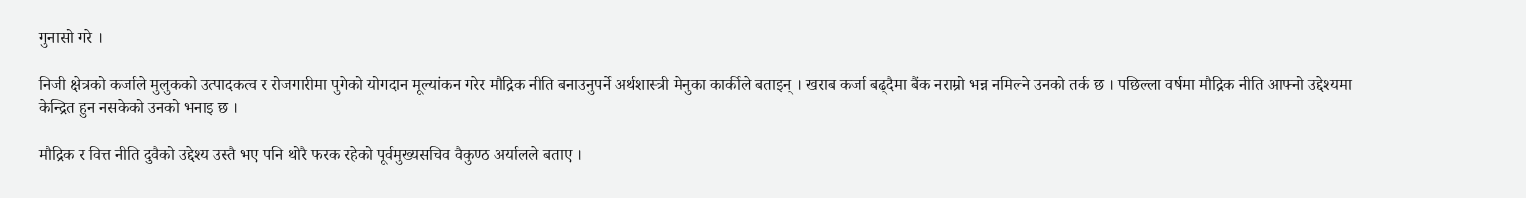गुनासो गरे ।

निजी क्षेत्रको कर्जाले मुलुकको उत्पादकत्व र रोजगारीमा पुगेको योगदान मूल्यांकन गरेर मौद्रिक नीति बनाउनुपर्ने अर्थशास्त्री मेनुका कार्कीले बताइन् । खराब कर्जा बढ्दैमा बैंक नराम्रो भन्न नमिल्ने उनको तर्क छ । पछिल्ला वर्षमा मौद्रिक नीति आफ्नो उद्देश्यमा केन्द्रित हुन नसकेको उनको भनाइ छ ।

मौद्रिक र वित्त नीति दुवैको उद्देश्य उस्तै भए पनि थोरै फरक रहेको पूर्वमुख्यसचिव वैकुण्ठ अर्यालले बताए ।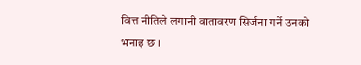वित्त नीतिले लगानी वातावरण सिर्जना गर्ने उनको भनाइ छ ।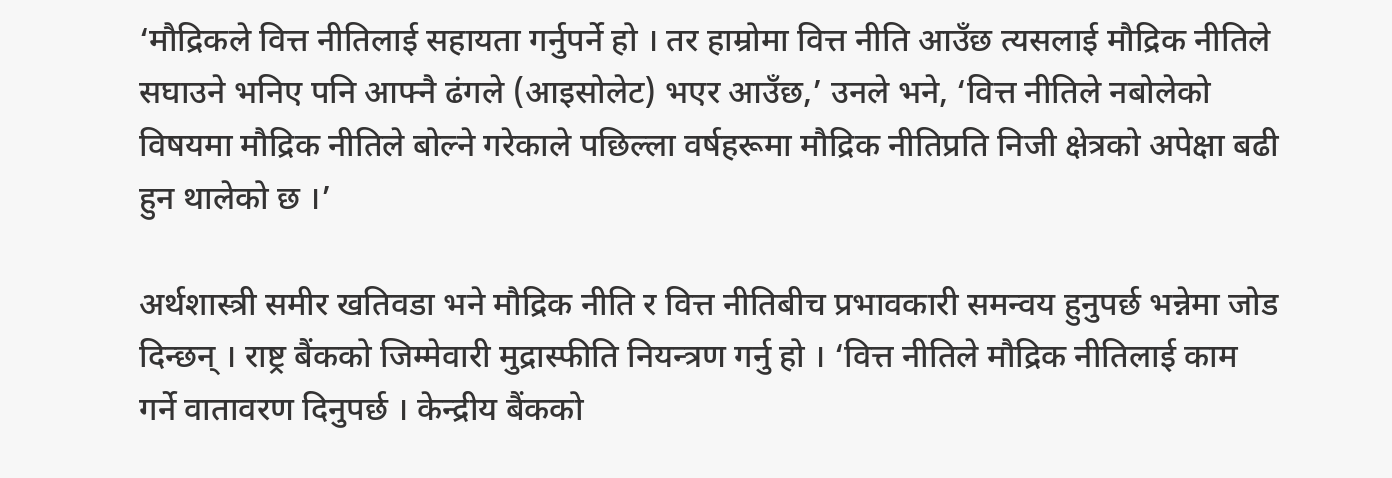‘मौद्रिकले वित्त नीतिलाई सहायता गर्नुपर्ने हो । तर हाम्रोमा वित्त नीति आउँछ त्यसलाई मौद्रिक नीतिले सघाउने भनिए पनि आफ्नै ढंगले (आइसोलेट) भएर आउँछ,’ उनले भने, ‘वित्त नीतिले नबोलेको विषयमा मौद्रिक नीतिले बोल्ने गरेकाले पछिल्ला वर्षहरूमा मौद्रिक नीतिप्रति निजी क्षेत्रको अपेक्षा बढी हुन थालेको छ ।’

अर्थशास्त्री समीर खतिवडा भने मौद्रिक नीति र वित्त नीतिबीच प्रभावकारी समन्वय हुनुपर्छ भन्नेमा जोड दिन्छन् । राष्ट्र बैंकको जिम्मेवारी मुद्रास्फीति नियन्त्रण गर्नु हो । ‘वित्त नीतिले मौद्रिक नीतिलाई काम गर्ने वातावरण दिनुपर्छ । केन्द्रीय बैंकको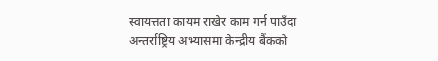स्वायत्तता कायम राखेर काम गर्न पाउँदा अन्तर्राष्ट्रिय अभ्यासमा केन्द्रीय बैंकको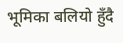भूमिका बलियो हुँदै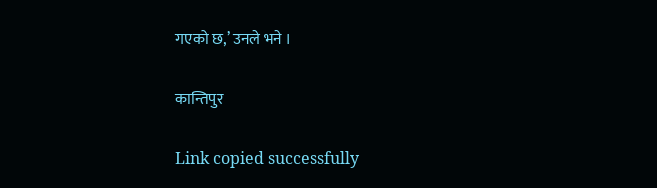गएको छ,’ उनले भने ।

कान्तिपुर

Link copied successfully